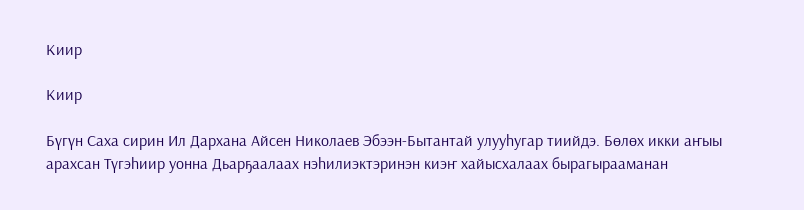Киир

Киир

Бүгүн Саха сирин Ил Дархана Айсен Николаев Эбээн-Бытантай улууһугар тиийдэ. Бөлөх икки аҥыы арахсан Түгэһиир уонна Дьарҕаалаах нэһилиэктэринэн киэҥ хайысхалаах бырагырааманан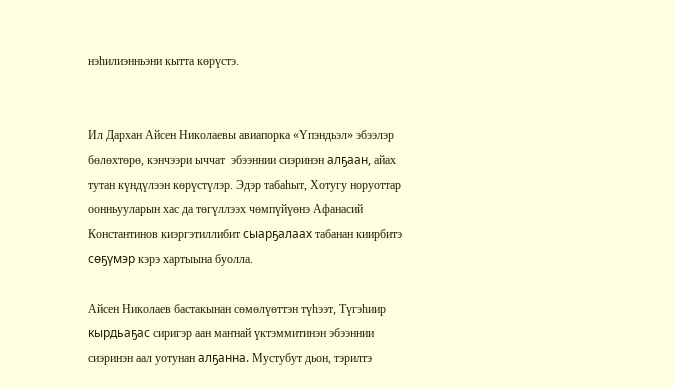нэһилиэнньэни кытта көрүстэ.


Ил Дархан Айсен Николаевы авиапорка «Үпэндьэл» эбээлэр бөлөхтөрө, кэнчээри ыччат  эбээннии сиэринэн алҕаан, айах тутан күндүлээн көрүстүлэр. Эдэр табаһыт, Хотугу норуоттар оонньууларын хас да төгүллээх чөмпүйүөнэ Афанасий Константинов киэргэтиллибит сыарҕалаах табанан киирбитэ сөҕүмэр кэрэ хартыына буолла.

Айсен Николаев бастакынан сөмөлүөттэн түһээт, Түгэһиир кырдьаҕас сиригэр аан маҥнай үктэммитинэн эбээннии сиэринэн аал уотунан алҕанна. Мустубут дьон, тэрилтэ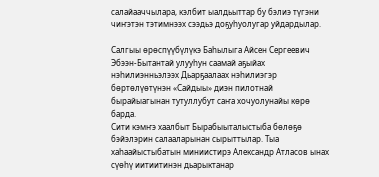салайааччылара, кэлбит ыалдьыттар бу бэлиэ түгэни чиҥэтэн тэтимнээх сээдьэ доҕуһуолугар уйдардылар.

Салгыы өрөспүүбүлүкэ Баһылыга Айсен Сергеевич Эбээн-Бытантай улууһун саамай аҕыйах нэһилиэнньэлээх Дьарҕаалаах нэһилиэгэр бөртөлүөтүнэн «Сайдыы» диэн пилотнай бырайыагынан тутуллубут саҥа хочуолунайы көрө барда.
Сити кэмҥэ хаалбыт Бырабыыталыстыба бөлөҕө бэйэлэрин салааларынан сырыттылар. Тыа хаһаайыстыбатын миниистирэ Александр Атласов ынах сүөһү иитиитинэн дьарыктанар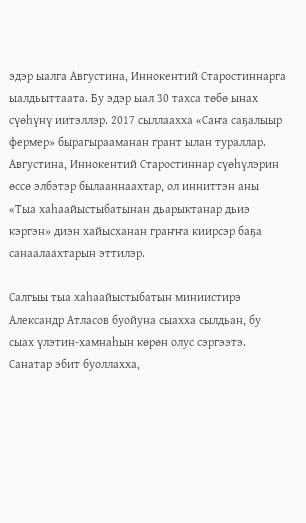эдэр ыалга Августина, Иннокентий Старостиннарга ыалдьыттаата. Бу эдэр ыал 30 тахса төбө ынах сүөһүнү иитэллэр. 2017 сыллаахха «Саҥа саҕалыыр фермер» бырагырааманан грант ылан тураллар. Августина, Иннокентий Старостиннар сүөһүлэрин өссө элбэтэр былааннаахтар, ол инниттэн аны «Тыа хаһаайыстыбатынан дьарыктанар дьиэ кэргэн» диэн хайысханан граҥҥа киирсэр баҕа санаалаахтарын эттилэр.

Салгыы тыа хаһаайыстыбатын миниистирэ Александр Атласов буойуна сыахха сылдьан, бу сыах үлэтин-хамнаһын көрөн олус сэргээтэ. Санатар эбит буоллахха,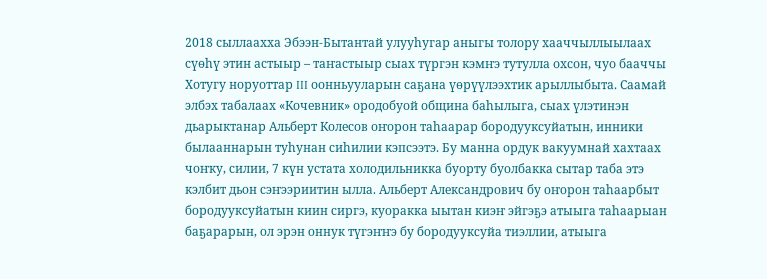2018 сыллаахха Эбээн-Бытантай улууһугар аныгы толору хааччыллыылаах сүөһү этин астыыр – таҥастыыр сыах түргэн кэмҥэ тутулла охсон, чуо бааччы Хотугу норуоттар III оонньууларын саҕана үөрүүлээхтик арыллыбыта. Саамай элбэх табалаах «Кочевник» ородобуой община баһылыга, сыах үлэтинэн дьарыктанар Альберт Колесов оҥорон таһаарар бородууксуйатын, инники былааннарын туһунан сиһилии кэпсээтэ. Бу манна ордук вакуумнай хахтаах чоҥку, силии, 7 күн устата холодильникка буорту буолбакка сытар таба этэ кэлбит дьон сэҥээриитин ылла. Альберт Александрович бу оҥорон таһаарбыт бородууксуйатын киин сиргэ, куоракка ыытан киэҥ эйгэҕэ атыыга таһаарыан баҕарарын, ол эрэн оннук түгэҥҥэ бу бородууксуйа тиэллии, атыыга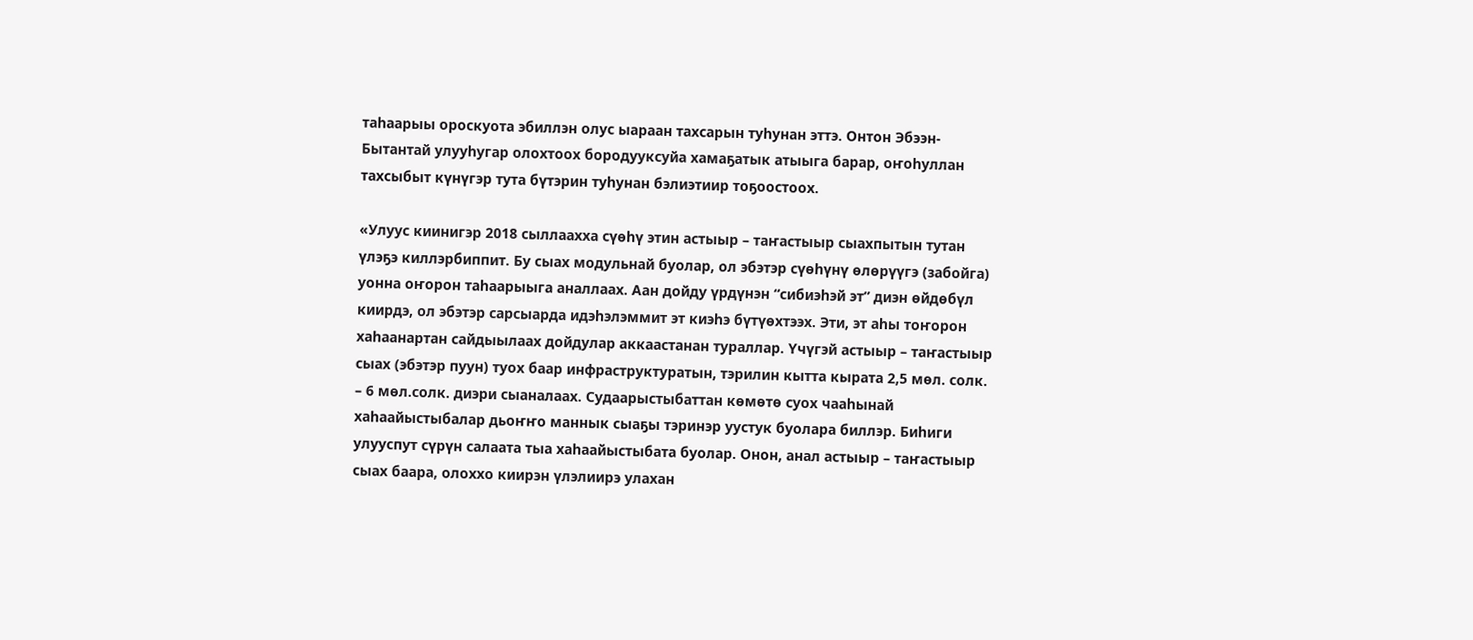таһаарыы ороскуота эбиллэн олус ыараан тахсарын туһунан эттэ. Онтон Эбээн-Бытантай улууһугар олохтоох бородууксуйа хамаҕатык атыыга барар, оҥоһуллан тахсыбыт күнүгэр тута бүтэрин туһунан бэлиэтиир тоҕоостоох.

«Улуус киинигэр 2018 сыллаахха сүөһү этин астыыр – таҥастыыр сыахпытын тутан үлэҕэ киллэрбиппит. Бу сыах модульнай буолар, ол эбэтэр сүөһүнү өлөрүүгэ (забойга) уонна оҥорон таһаарыыга аналлаах. Аан дойду үрдүнэн “сибиэһэй эт” диэн өйдөбүл киирдэ, ол эбэтэр сарсыарда идэһэлэммит эт киэһэ бүтүөхтээх. Эти, эт аһы тоҥорон хаһаанартан сайдыылаах дойдулар аккаастанан тураллар. Үчүгэй астыыр – таҥастыыр сыах (эбэтэр пуун) туох баар инфраструктуратын, тэрилин кытта кырата 2,5 мөл. солк. – 6 мөл.солк. диэри сыаналаах. Судаарыстыбаттан көмөтө суох чааһынай хаһаайыстыбалар дьоҥҥо маннык сыаҕы тэринэр уустук буолара биллэр. Биһиги улууспут сүрүн салаата тыа хаһаайыстыбата буолар. Онон, анал астыыр – таҥастыыр сыах баара, олоххо киирэн үлэлиирэ улахан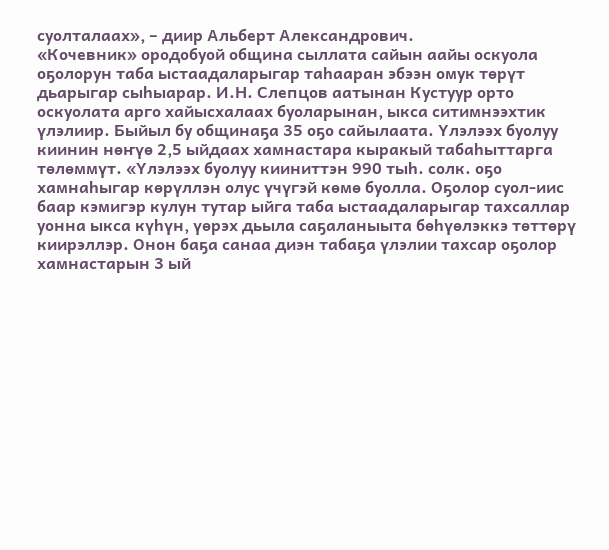суолталаах», – диир Альберт Александрович.
«Кочевник» ородобуой община сыллата сайын аайы оскуола оҕолорун таба ыстаадаларыгар таһааран эбээн омук төрүт дьарыгар сыһыарар. И.Н. Слепцов аатынан Кустуур орто оскуолата арго хайысхалаах буоларынан, ыкса ситимнээхтик үлэлиир. Быйыл бу общинаҕа 35 оҕо сайылаата. Үлэлээх буолуу киинин нөҥүө 2,5 ыйдаах хамнастара кыракый табаһыттарга төлөммүт. «Үлэлээх буолуу кииниттэн 990 тыһ. солк. оҕо хамнаһыгар көрүллэн олус үчүгэй көмө буолла. Оҕолор суол-иис баар кэмигэр кулун тутар ыйга таба ыстаадаларыгар тахсаллар уонна ыкса күһүн, үөрэх дьыла саҕаланыыта бөһүөлэккэ төттөрү киирэллэр. Онон баҕа санаа диэн табаҕа үлэлии тахсар оҕолор хамнастарын 3 ый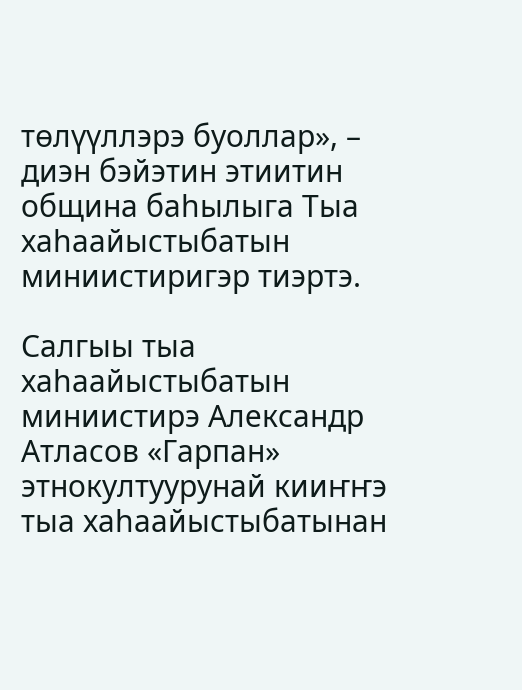төлүүллэрэ буоллар», – диэн бэйэтин этиитин община баһылыга Тыа хаһаайыстыбатын миниистиригэр тиэртэ.

Салгыы тыа хаһаайыстыбатын миниистирэ Александр Атласов «Гарпан» этнокултуурунай кииҥҥэ тыа хаһаайыстыбатынан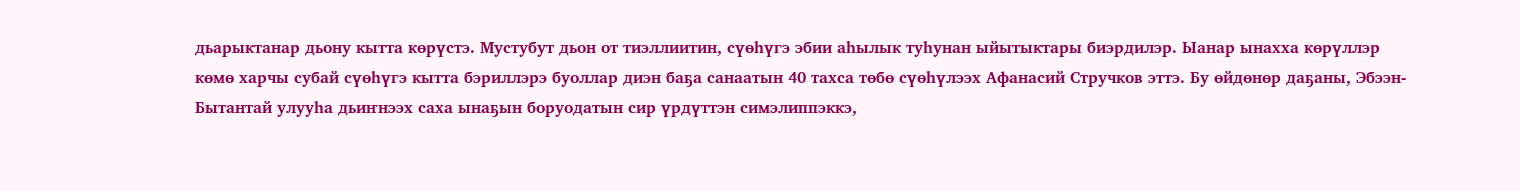дьарыктанар дьону кытта көрүстэ. Мустубут дьон от тиэллиитин, сүөһүгэ эбии аһылык туһунан ыйытыктары биэрдилэр. Ыанар ынахха көрүллэр көмө харчы субай сүөһүгэ кытта бэриллэрэ буоллар диэн баҕа санаатын 40 тахса төбө сүөһүлээх Афанасий Стручков эттэ. Бу өйдөнөр даҕаны, Эбээн-Бытантай улууһа дьиҥнээх саха ынаҕын боруодатын сир үрдүттэн симэлиппэккэ,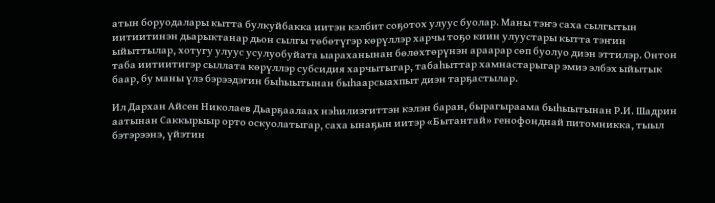атын боруодалары кытта булкуйбакка иитэн кэлбит соҕотох улуус буолар. Маны тэҥэ саха сылгытын иитиитинэн дьарыктанар дьон сылгы төбөтүгэр көрүллэр харчы тоҕо киин улуустары кытта тэҥин ыйыттылар, хотугу улуус усулуобуйата ыараханынан бөлөхтөрүнэн араарар сөп буолуо диэн эттилэр. Онтон таба иитиитигэр сыллата көрүллэр субсидия харчытыгар, табаһыттар хамнастарыгар эмиэ элбэх ыйытык баар, бу маны үлэ бэрээдэгин быһыытынан быһаарсыахпыт диэн тарҕастылар.

Ил Дархан Айсен Николаев Дьарҕаалаах нэһилиэгиттэн кэлэн баран, бырагыраама быһыытынан Р.И. Шадрин аатынан Саккырыыр орто оскуолатыгар, саха ынаҕын иитэр «Бытантай» генофонднай питомникка, тыыл бэтэрээнэ, үйэтин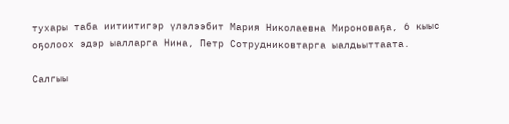тухары таба иитиитигэр үлэлээбит Мария Николаевна Мироноваҕа, 6 кыыс оҕолоох эдэр ыалларга Нина, Петр Сотрудниковтарга ыалдьыттаата.

Салгыы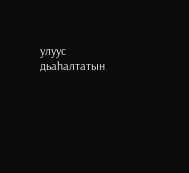улуус дьаһалтатын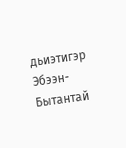дьиэтигэр Эбээн-Бытантай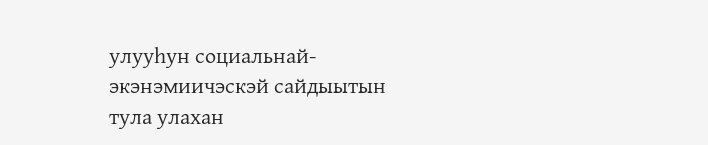улууһун социальнай-экэнэмиичэскэй сайдыытын тула улахан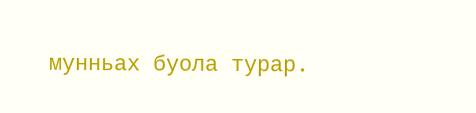мунньах буола турар.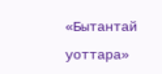«Бытантай уоттара»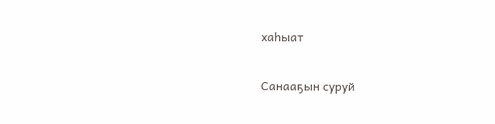хаһыат

Санааҕын суруй